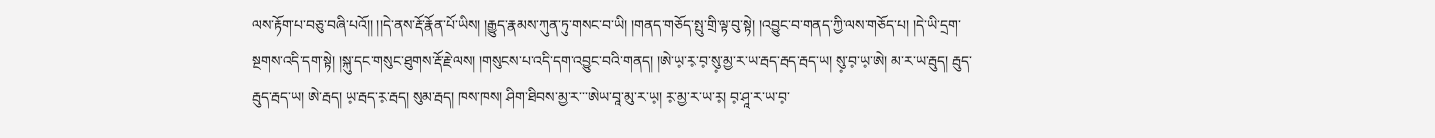ལས་རྟོག་པ་བཅུ་བཞི་པའོ།། །།དེ་ནས་རྡོ་རྣོན་པོ་ཡིས། །རྒྱུད་རྣམས་ཀུན་ཏུ་གསང་བ་ཡི། །གནད་གཅོད་སྤུ་གྲི་ལྟ་བུ་སྟེ། །འབྱུང་བ་གནད་ཀྱི་ལས་གཅོད་པ། །དེ་ཡི་དྲག་སྔགས་འདི་དག་སྟེ། །སྐུ་དང་གསུང་ཐུགས་རྡོ་རྗེ་ལས། །གསུངས་པ་འདི་དག་འབྱུང་བའི་གནད། །ཨེ་ཡ༷་ར༷་བ༷་སུ༷་མྱ་ར་ཡ་རྦད་རྦད་རྦད་ཡ། སུ༷་བ༷་ཡ༷་ཨེ། མ་ར་ཡ་རྦུད། རྦུད་རྦུད་རྦད་ཡ། ཨེ་རྦད། ཡ༷་རྦད་ར༷་རྦད། སུམ་རྦད། ཁས་ཁས། ཤིག་ཐིབས་མྱ་ར་་་ཨེཡ་བཱ་མུ་ར་ཡ༷། ར༷་མྱ་ར་ཡ་ར༷། བ༷་ཤཱ་ར་ཡ་བ༷་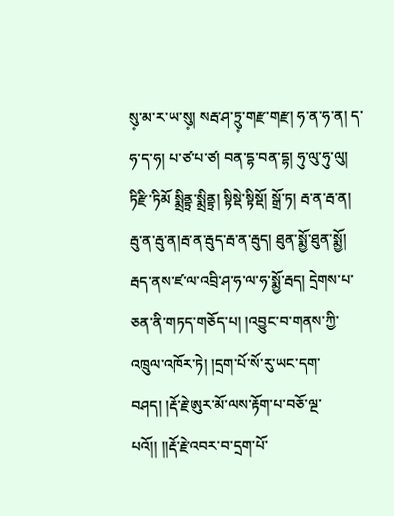སུ༷་མ་ར་ཡ་སུ༷། སརྦ་ཤ་ཏྲུ༷་གརྫ་གརྫ། ཧ་ན་ཧ་ན། ད་ཧ་ད་ཧ། པ་ཙ་པ་ཙ། བན་དྷ་བན་དྷ། ཧུ་ལུ་ཧུ་ལུ། ཏིརྫི་ཏིམོ སྨྲིནྟྲ་སྨྲིནྟྲ། སྟིསྡེ་སྟིསྡོ། སྒྲོ་ཏ། རྦ་ན་རྦ་ན། རྦུ་ན་རྦུ་ན།རྦ་ན་རྦུད་རྦ་ན་རྦུད། ཐུན་སྨྱོ་ཐུན་སྨྱོ། རྦད་ནས་ཛ་ལ་འབྲི་ཤ་ཧ་ལ་ཧ་སྨྱོ་རྦད། དྲེགས་པ་ཅན་ནི་གཏད་གཅོད་པ། །འབྱུང་བ་གནས་ཀྱི་འཁྲུལ་འཁོར་ཏེ། །དྲག་པོ་སོ་རུ་ཡང་དག་བཤད། །རྡོ་རྗེ་ཨུར་མོ་ལས་རྟོག་པ་བཅོ་ལྔ་པའོ།། །།རྡོ་རྗེ་འབར་བ་དྲག་པོ་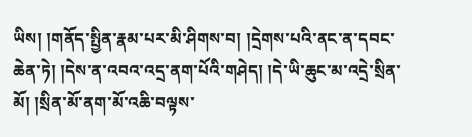ཡིས། །གནོད་སྤྱིན་རྣམ་པར་མི་ཤིགས་བ། །དྲེགས་པའི་ནང་ན་དབང་ཆེན་ཏེ། །དེས་ན་འབའ་འདྲ་ནག་པོའི་གཤེད། །དེ་ཡི་ཆུང་མ་འདྲེ་སྲིན་མོ། །སྲིན་མོ་ནག་མོ་འཆི་བལྟས་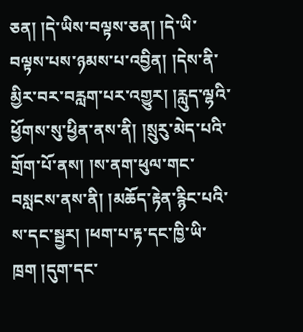ཅན། །དེ་ཡིས་བལྟས་ཅན། །དེ་ཡི་བལྟས་པས་ཉམས་པ་འབྱིན། །དེས་ནི་མྱིར་བར་བརླག་པར་འགྱུར། །རླུད་ལྷའི་ཕྱོགས་སུ་ཕྱིན་ནས་ནི། །སྲུརུ་མེད་པའི་གྲོག་པོ་ནས། །ས་ནག་ཕུལ་གང་བསླངས་ནས་ནི། །མཆོད་རྟེན་རྙིང་པའི་ས་དང་སྦྱར། །ཕག་པ་རྟ་དང་ཁྱི་ཡི་ཁྲག །དུག་དང་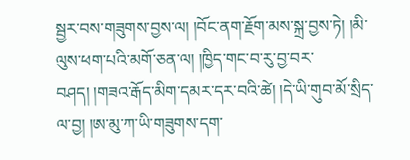སྦྱར་བས་གཟུགས་བྱས་ལ། །བོང་ནག་རྗོག་མས་སྐྲ་བྱས་ཏེ། །མི་ལུས་ཕག་པའི་མགོ་ཅན་ལ། །ཁྱིད་གང་བ་རུ་བྱ་བར་བཤད། །གཟའ་རྒོད་མིག་དམར་དར་བའི་ཚེ། །དེ་ཡི་གུབ་མོ་སྲིད་ལ་བྱ། །ཨ་མུ་ཀ་ཡི་གཟུགས་དག་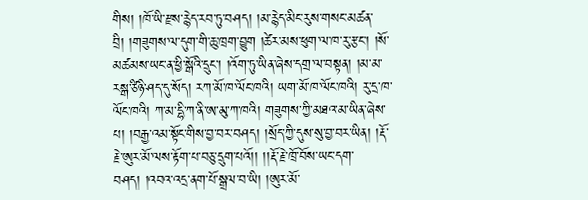གིས། །ཁོ་ཡི་རྫས་རྙེད་རབ་ཏུ་བཤད། །མ་རྙེད་མིང་རུས་གསང་མཚན་བྲི། །གཟུགས་ལ་དུག་གི་ཆུ་ཁྲག་བྱུག །ཚེར་མས་ཕུག་ལ་ཁ་རུ་རྩང་། །སོ་མཚམས་ཡང་ན་ཕྱི་སྒོའི་དྲུང་། །འོག་ཏུ་ཡིན་ཞེས་དགྲ་ལ་བསྟན། །མ་མ་རསྒ་ཙིཉི་ཤད་དུ་སོད། རཀ་མོ་ཁ་ལོང་ཁའི། ཡག་མོ་ཁ་ལོང་ཁའི། རུ་དྲ་ཁ་ལོང་ཁའི། ཀ་མ་དྷི་ཀ་ནི་ཨ་མུ་ཀ་ཁའི། གཟུགས་ཀྱི་མཐའ་མ་ཡིན་ཞེས་པ། །བརྒྱ་འམ་སྟོང་གིས་བྱ་བར་བཤད། །སྲོད་ཀྱི་དུས་སུ་བྱ་བར་ཡིན། །རྡོ་རྗེ་ཨུར་མོ་ལས་རྟོག་པ་བཅུ་དྲུག་པའོ།། །།རྡོ་རྗེ་ཁྲོ་བོས་ཡང་དག་བཤད། །འབའ་འདྲ་ནག་པོ་སྒྲལ་བ་ཡི། །ཨུར་མོ་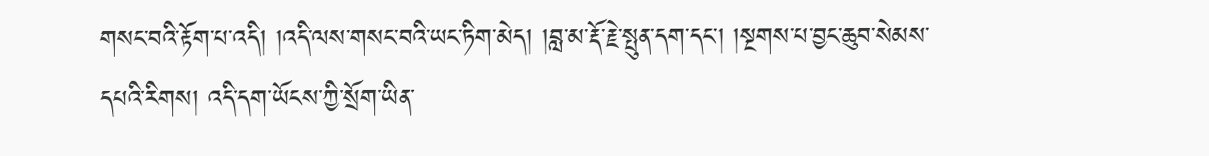གསང་བའི་རྟོག་པ་འདི། །འདི་ལས་གསང་བའི་ཡང་ཏིག་མེད། །བླ་མ་རྡོ་རྗེ་སྤུན་དག་དང་། །སྔགས་པ་བྱང་ཆུབ་སེམས་དཔའི་རིགས། འདི་དག་ཡོངས་ཀྱི་སྲོག་ཡིན་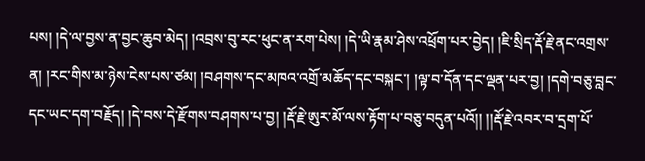པས། །དེ་ལ་བྱས་ན་བྱང་ཆུབ་མེད། །འབྲས་བུ་རང་ཕུང་ན་རག་པེས། །དེ་ཡི་རྣམ་ཤེས་འཕྲོག་པར་བྱེད། །ཇི་སྲིད་རྡོ་རྗེ་ནང་འགྲས་ན། །རང་གིས་མ་ཉེས་ངེས་པས་ཙམ། །བཤགས་དང་མཁའ་འགྲོ་མཆོད་དང་བསྐང་། །ལྟ་བ་དོན་དང་ལྡན་པར་བྱ། །དགེ་བཅུ་བླང་དང་ཡང་དག་བརྗོད། །དེ་བས་དེ་རྫོགས་བཤགས་པ་བྱ། །རྡོ་རྗེ་ཨུར་མོ་ལས་རྟོག་པ་བཅུ་བདུན་པའོ།། །།རྡོ་རྗེ་འབར་བ་དྲག་པོ་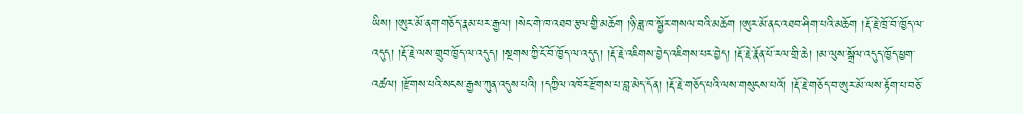ཡིས། །ཨུར་མོ་ནག་གཅོད་རྣམ་པར་རྒྱལ། །སེང་གེ་ཁ་འཐབ་རྩལ་གྱི་མཆོག །ཉི་ཟླ་ཁ་སྦྱོར་གསལ་བའི་མཆོག །ཨུར་མོ་ནང་འཐབ་ཤིག་པའི་མཆོག །རྡོ་རྗེ་ཁྲོ་བོ་ཁྱོད་ལ་འདུད། །རྡོ་རྗེ་ལས་གྲུབ་ཁྱོད་ལ་འདུད། །སྔགས་ཀྱི་ངོ་བོ་ཁྱོད་ལ་འདུད། །རྡོ་རྗེ་འཇིགས་བྱེད་འཇིགས་པར་བྱེད། །རྡོ་རྗེ་རྣོན་པོ་རལ་གྲི་ཆེ། །མ་ལུས་སྒྲོལ་འདུད་ཁྱོད་ཕྱག་འཚལ། །རྫོགས་པའི་སངས་རྒྱས་ཀུན་འདུས་པའི། །དཀྱིལ་འཁོར་རྫོགས་པ་བླ་མེད་དོན། །རྡོ་རྗེ་གཅོད་པའི་ལས་གསུངས་པའོ། །རྡོ་རྗེ་གཅོད་བ་ཨུར་མོ་ལས་རྟོག་པ་བཅོ་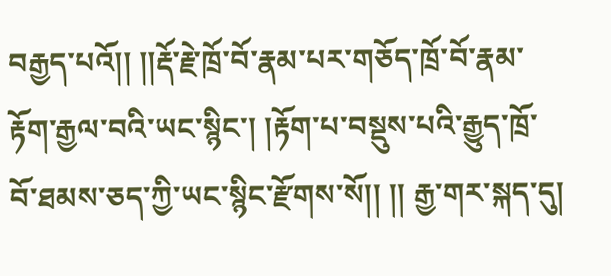བརྒྱད་པའོ།། །།རྡོ་རྗེ་ཁྲོ་བོ་རྣམ་པར་གཅོད་ཁྲོ་བོ་རྣམ་རྟོག་རྒྱལ་བའི་ཡང་སྙིང་། །རྟོག་པ་བསྡུས་པའི་རྒྱུད་ཁྲོ་བོ་ཐམས་ཅད་ཀྱི་ཡང་སྙིང་རྫོགས་སོ།། །། རྒྱ་གར་སྐད་དུ།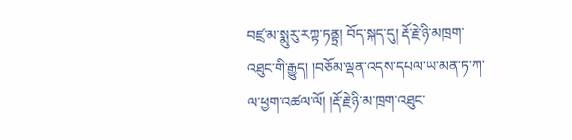བཛྲ་མ་སྨུརུ་རཀྟ་ཏནྟྲ། བོད་སྐད་དུ། རྡོ་རྗེ་ཉི་མཁྲག་འཐུང་གི་རྒྱུད། །བཅོམ་ལྡན་འདས་དཔལ་ཡ་མན་ཏ་ཀ་ལ་ཕྱག་འཚལ་ལོ། །རྡོ་རྗེ་ཉི་མ་ཁྲག་འཐུང་